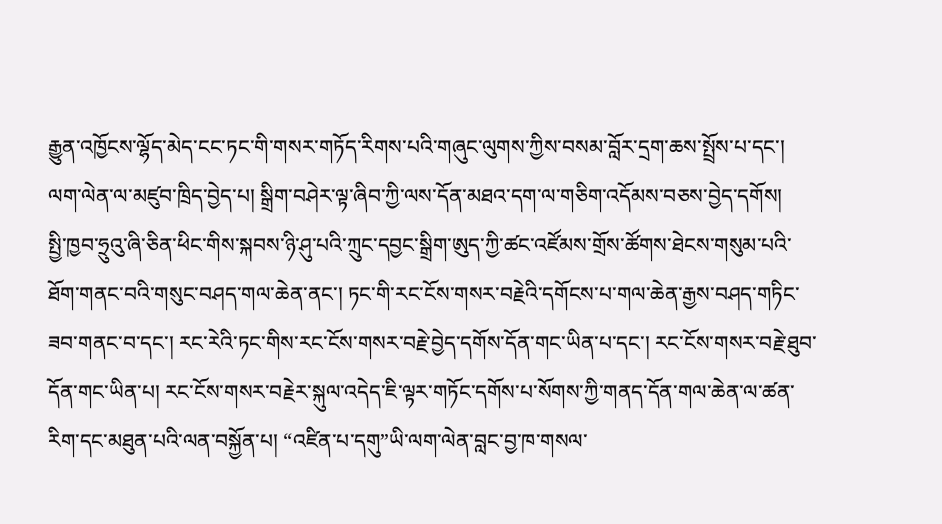རྒྱུན་འཁྱོངས་ལྷོད་མེད་ངང་ཏང་གི་གསར་གཏོད་རིགས་པའི་གཞུང་ལུགས་ཀྱིས་བསམ་བློར་དྲག་ཆས་སྤྲོས་པ་དང་། ལག་ལེན་ལ་མཛུབ་ཁྲིད་བྱེད་པ། སྒྲིག་བཤེར་ལྟ་ཞིབ་ཀྱི་ལས་དོན་མཐའ་དག་ལ་གཅིག་འདོམས་བཅས་བྱེད་དགོས།
སྤྱི་ཁྱབ་ཧྲུའུ་ཞི་ཅིན་ཕིང་གིས་སྐབས་ཉི་ཤུ་པའི་ཀྲུང་དབྱང་སྒྲིག་ཨུད་ཀྱི་ཚང་འཛོམས་གྲོས་ཚོགས་ཐེངས་གསུམ་པའི་ཐོག་གནང་བའི་གསུང་བཤད་གལ་ཆེན་ནང་། ཏང་གི་རང་ངོས་གསར་བརྗེའི་དགོངས་པ་གལ་ཆེན་རྒྱས་བཤད་གཏིང་ཟབ་གནང་བ་དང་། རང་རེའི་ཏང་གིས་རང་ངོས་གསར་བརྗེ་བྱེད་དགོས་དོན་གང་ཡིན་པ་དང་། རང་ངོས་གསར་བརྗེ་ཐུབ་དོན་གང་ཡིན་པ། རང་ངོས་གསར་བརྗེར་སྐུལ་འདེད་ཇི་ལྟར་གཏོང་དགོས་པ་སོགས་ཀྱི་གནད་དོན་གལ་ཆེན་ལ་ཚན་རིག་དང་མཐུན་པའི་ལན་བསྐྱོན་པ། “འཛིན་པ་དགུ”ཡི་ལག་ལེན་བླང་བྱ་ཁ་གསལ་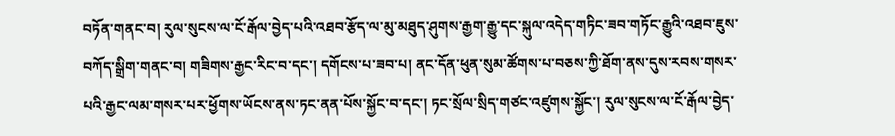བཏོན་གནང་བ། རུལ་སུངས་ལ་ངོ་རྒོལ་བྱེད་པའི་འཐབ་རྩོད་ལ་མུ་མཐུད་ཤུགས་རྒྱག་རྒྱུ་དང་སྐུལ་འདེད་གཏིང་ཟབ་གཏོང་རྒྱུའི་འཐབ་ཇུས་བཀོད་སྒྲིག་གནང་བ། གཟིགས་རྒྱང་རིང་བ་དང་། དགོངས་པ་ཟབ་པ། ནང་དོན་ཕུན་སུམ་ཚོགས་པ་བཅས་ཀྱི་ཐོག་ནས་དུས་རབས་གསར་པའི་རྒྱང་ལམ་གསར་པར་ཕྱོགས་ཡོངས་ནས་ཏང་ནན་པོས་སྐྱོང་བ་དང་། ཏང་སྲོལ་སྲིད་གཙང་འཛུགས་སྐྱོང་། རུལ་སུངས་ལ་ངོ་རྒོལ་བྱེད་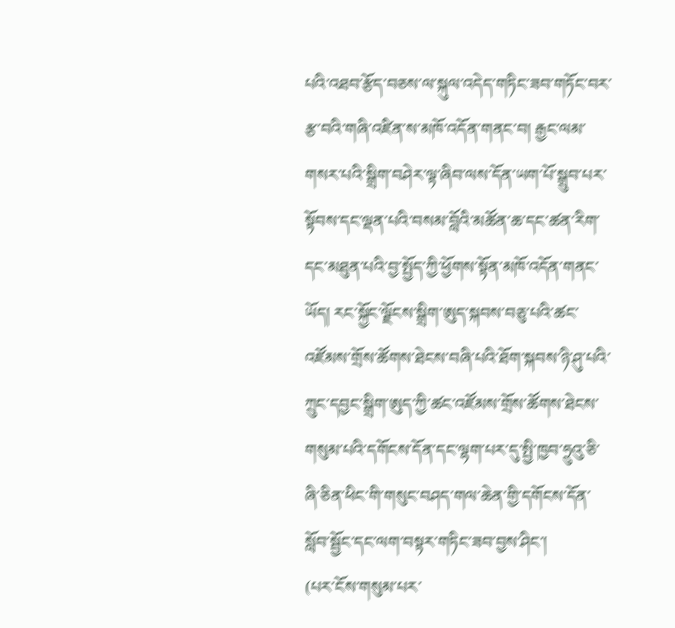པའི་འཐབ་རྩོད་བཅས་ལ་སྐུལ་འདེད་གཏིང་ཟབ་གཏོང་བར་རྩ་བའི་གཞི་འཛིན་ས་མཁོ་འདོན་གནང་བ། རྒྱང་ལམ་གསར་པའི་སྒྲིག་བཤེར་ལྟ་ཞིབ་ལས་དོན་ཡག་པོ་སྒྲུབ་པར་སྟོབས་དང་ལྡན་པའི་བསམ་བློའི་མཚོན་ཆ་དང་ཚན་རིག་དང་མཐུན་པའི་བྱ་སྤྱོད་ཀྱི་ཕྱོགས་སྟོན་མཁོ་འདོན་གནང་ཡོད། རང་སྐྱོང་ལྗོངས་སྒྲིག་ཨུད་སྐབས་བཅུ་པའི་ཚང་འཛོམས་གྲོས་ཚོགས་ཐེངས་བཞི་པའི་ཐོག་སྐབས་ཉི་ཤུ་པའི་ཀྲུང་དབྱང་སྒྲིག་ཨུད་ཀྱི་ཚང་འཛོམས་གྲོས་ཚོགས་ཐེངས་གསུམ་པའི་དགོངས་དོན་དང་ལྷག་པར་དུ་སྤྱི་ཁྱབ་ཧྲུའུ་ཅི་ཞི་ཅིན་ཕིང་གི་གསུང་བཤད་གལ་ཆེན་གྱི་དགོངས་དོན་སློབ་སྦྱོང་དང་ལག་བསྟར་གཏིང་ཟབ་བྱས་ཤིང་།
(པར་ངོས་གསུམ་པར་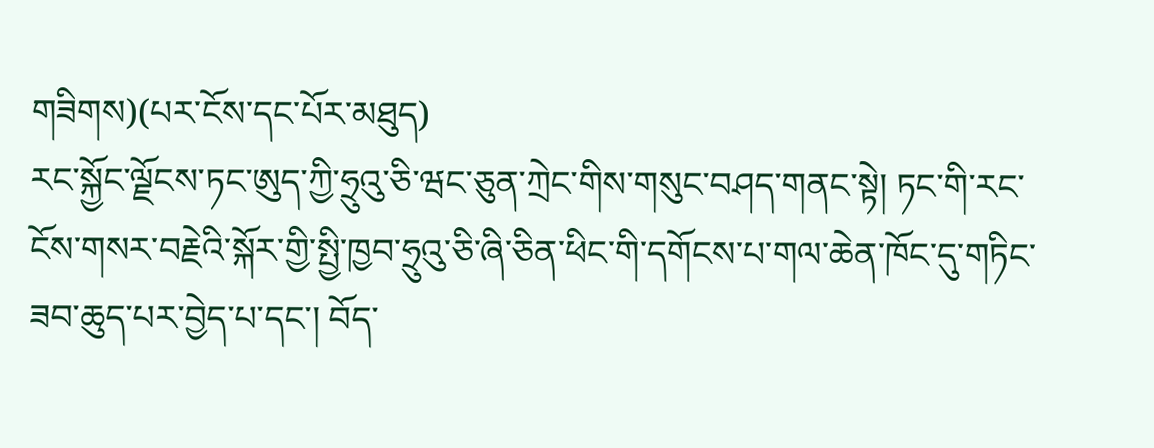གཟིགས)(པར་ངོས་དང་པོར་མཐུད)
རང་སྐྱོང་ལྗོངས་ཏང་ཨུད་ཀྱི་ཧྲུའུ་ཅི་ཝང་ཅུན་ཀྲེང་གིས་གསུང་བཤད་གནང་སྟེ། ཏང་གི་རང་ངོས་གསར་བརྗེའི་སྐོར་གྱི་སྤྱི་ཁྱབ་ཧྲུའུ་ཅི་ཞི་ཅིན་ཕིང་གི་དགོངས་པ་གལ་ཆེན་ཁོང་དུ་གཏིང་ཟབ་ཆུད་པར་བྱེད་པ་དང་། བོད་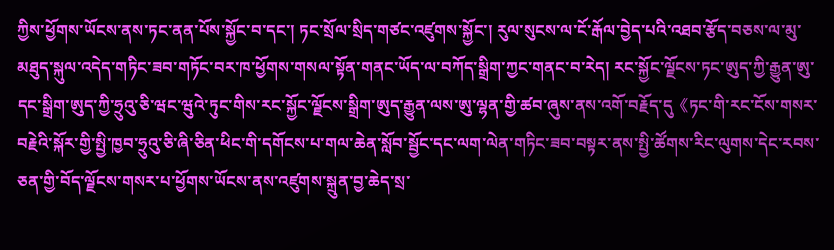ཀྱིས་ཕྱོགས་ཡོངས་ནས་ཏང་ནན་པོས་སྐྱོང་བ་དང་། ཏང་སྲོལ་སྲིད་གཙང་འཛུགས་སྐྱོང་། རུལ་སུངས་ལ་ངོ་རྒོལ་བྱེད་པའི་འཐབ་རྩོད་བཅས་ལ་མུ་མཐུད་སྐུལ་འདེད་གཏིང་ཟབ་གཏོང་བར་ཁ་ཕྱོགས་གསལ་སྟོན་གནང་ཡོད་ལ་བཀོད་སྒྲིག་ཀྱང་གནང་བ་རེད། རང་སྐྱོང་ལྗོངས་ཏང་ཨུད་ཀྱི་རྒྱུན་ཨུ་དང་སྒྲིག་ཨུད་ཀྱི་ཧྲུའུ་ཅི་ཝང་ཝུའེ་ཏུང་གིས་རང་སྐྱོང་ལྗོངས་སྒྲིག་ཨུད་རྒྱུན་ལས་ཨུ་ལྷན་གྱི་ཚབ་ཞུས་ནས་འགོ་བརྗོད་དུ《ཏང་གི་རང་ངོས་གསར་བརྗེའི་སྐོར་གྱི་སྤྱི་ཁྱབ་ཧྲུའུ་ཅི་ཞི་ཅིན་ཕིང་གི་དགོངས་པ་གལ་ཆེན་སློབ་སྦྱོང་དང་ལག་ལེན་གཏིང་ཟབ་བསྟར་ནས་སྤྱི་ཚོགས་རིང་ལུགས་དེང་རབས་ཅན་གྱི་བོད་ལྗོངས་གསར་པ་ཕྱོགས་ཡོངས་ནས་འཛུགས་སྐྲུན་བྱ་ཆེད་སྲ་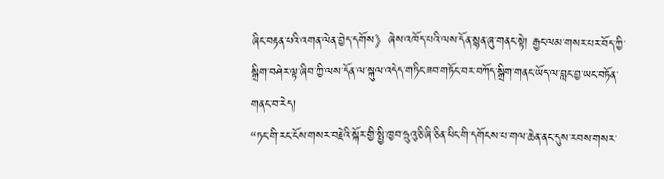ཞིང་བརྟན་པའི་འགན་ལེན་བྱེད་དགོས》ཞེས་འཁོད་པའི་ལས་དོན་སྙན་ཞུ་གནང་སྟེ། རྒྱང་ལམ་གསར་པར་བོད་ཀྱི་སྒྲིག་བཤེར་ལྟ་ཞིབ་ཀྱི་ལས་དོན་ལ་སྐུལ་འདེད་གཏིང་ཟབ་གཏོང་བར་བཀོད་སྒྲིག་གནང་ཡོད་ལ་བླང་བྱ་ཡང་བཏོན་གནང་བ་རེད།
“ཏང་གི་རང་ངོས་གསར་བརྗེའི་སྐོར་གྱི་སྤྱི་ཁྱབ་ཧྲུའུ་ཅི་ཞི་ཅིན་ཕིང་གི་དགོངས་པ་གལ་ཆེན་ནང་དུས་རབས་གསར་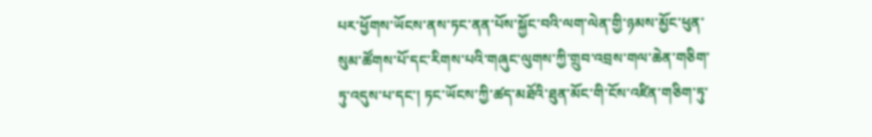པར་ཕྱོགས་ཡོངས་ནས་ཏང་ནན་པོས་སྐྱོང་བའི་ལག་ལེན་གྱི་ཉམས་མྱོང་ཕུན་སུམ་ཚོགས་པོ་དང་རིགས་པའི་གཞུང་ལུགས་ཀྱི་གྲུབ་འབྲས་གལ་ཆེན་གཅིག་ཏུ་འདུས་པ་དང་། ཏང་ཡོངས་ཀྱི་ཚད་མཐོའི་ཐུན་མོང་གི་ངོས་འཛིན་གཅིག་ཏུ་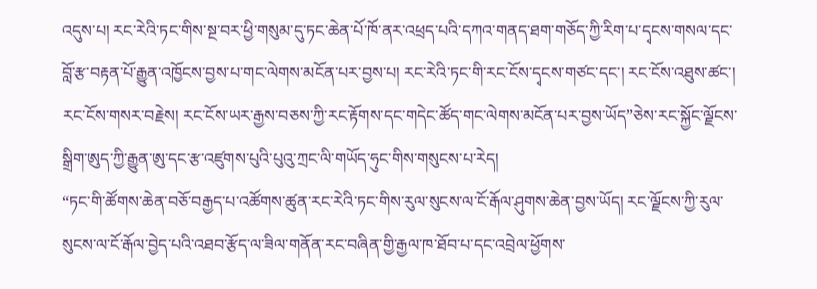འདུས་པ། རང་རེའི་ཏང་གིས་སྔ་བར་ཕྱི་གསུམ་དུ་ཏང་ཆེན་པོ་ཁོ་ནར་འཕྲད་པའི་དཀའ་གནད་ཐག་གཅོད་ཀྱི་རིག་པ་དྭངས་གསལ་དང་བློ་རྩ་བརྟན་པོ་རྒྱུན་འཁྱོངས་བྱས་པ་གང་ལེགས་མངོན་པར་བྱས་པ། རང་རེའི་ཏང་གི་རང་ངོས་དྭངས་གཙང་དང་། རང་ངོས་འཐུས་ཚང་། རང་ངོས་གསར་བརྗེས། རང་ངོས་ཡར་རྒྱས་བཅས་ཀྱི་རང་རྟོགས་དང་གདེང་ཚོད་གང་ལེགས་མངོན་པར་བྱས་ཡོད”ཅེས་རང་སྐྱོང་ལྗོངས་སྒྲིག་ཨུད་ཀྱི་རྒྱུན་ཨུ་དང་རྩ་འཛུགས་པུའི་པུའུ་ཀྲང་ལི་གཡོད་ཧུང་གིས་གསུངས་པ་རེད།
“ཏང་གི་ཚོགས་ཆེན་བཅོ་བརྒྱད་པ་འཚོགས་ཚུན་རང་རེའི་ཏང་གིས་རུལ་སུངས་ལ་ངོ་རྒོལ་ཤུགས་ཆེན་བྱས་ཡོད། རང་ལྗོངས་ཀྱི་རུལ་སུངས་ལ་ངོ་རྒོལ་བྱེད་པའི་འཐབ་རྩོད་ལ་ཟིལ་གནོན་རང་བཞིན་གྱི་རྒྱལ་ཁ་ཐོབ་པ་དང་འབྲེལ་ཕྱོགས་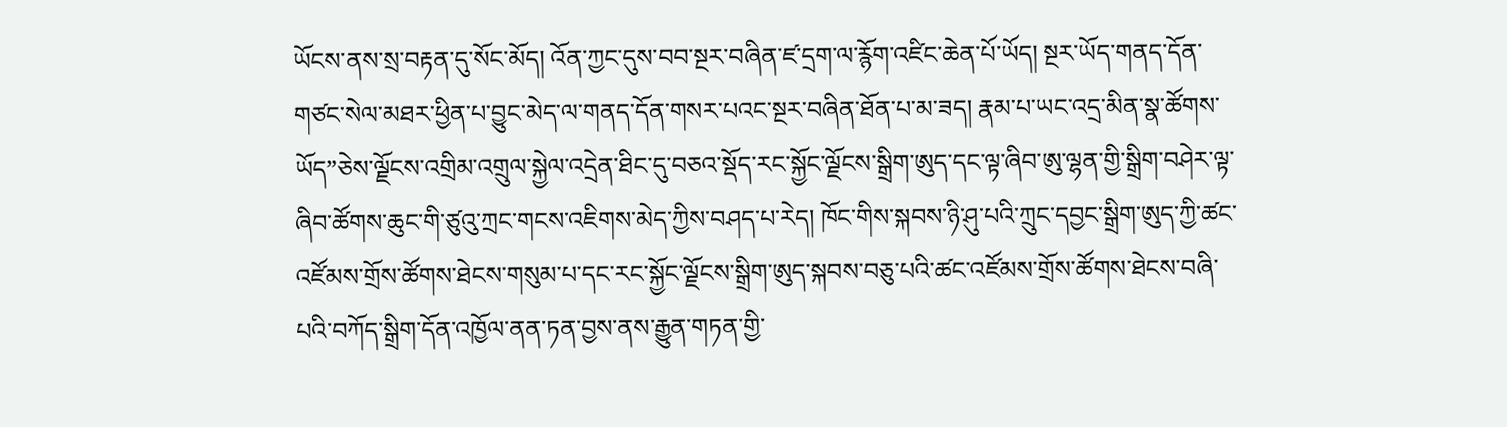ཡོངས་ནས་སྲ་བརྟན་དུ་སོང་མོད། འོན་ཀྱང་དུས་བབ་སྔར་བཞིན་ཛ་དྲག་ལ་རྙོག་འཛིང་ཆེན་པོ་ཡོད། སྔར་ཡོད་གནད་དོན་གཙང་སེལ་མཐར་ཕྱིན་པ་བྱུང་མེད་ལ་གནད་དོན་གསར་པའང་སྔར་བཞིན་ཐོན་པ་མ་ཟད། རྣམ་པ་ཡང་འདྲ་མིན་སྣ་ཚོགས་ཡོད”ཅེས་ལྗོངས་འགྲིམ་འགྲུལ་སྐྱེལ་འདྲེན་ཐིང་དུ་བཅའ་སྡོད་རང་སྐྱོང་ལྗོངས་སྒྲིག་ཨུད་དང་ལྟ་ཞིབ་ཨུ་ལྷན་གྱི་སྒྲིག་བཤེར་ལྟ་ཞིབ་ཚོགས་ཆུང་གི་ཙུའུ་ཀྲང་གངས་འཇིགས་མེད་ཀྱིས་བཤད་པ་རེད། ཁོང་གིས་སྐབས་ཉི་ཤུ་པའི་ཀྲུང་དབྱང་སྒྲིག་ཨུད་ཀྱི་ཚང་འཛོམས་གྲོས་ཚོགས་ཐེངས་གསུམ་པ་དང་རང་སྐྱོང་ལྗོངས་སྒྲིག་ཨུད་སྐབས་བཅུ་པའི་ཚང་འཛོམས་གྲོས་ཚོགས་ཐེངས་བཞི་པའི་བཀོད་སྒྲིག་དོན་འཁྱོལ་ནན་ཏན་བྱས་ནས་རྒྱུན་གཏན་གྱི་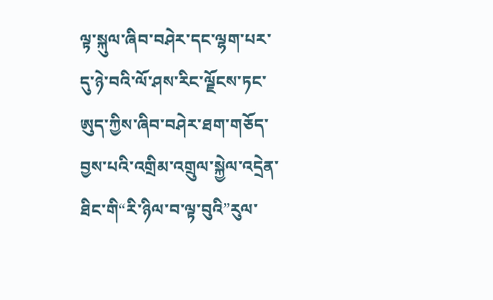ལྟ་སྐུལ་ཞིབ་བཤེར་དང་ལྷག་པར་དུ་ཉེ་བའི་ལོ་ཤས་རིང་ལྗོངས་ཏང་ཨུད་ཀྱིས་ཞིབ་བཤེར་ཐག་གཅོད་བྱས་པའི་འགྲིམ་འགྲུལ་སྐྱེལ་འདྲེན་ཐིང་གི“རི་ཉིལ་བ་ལྟ་བུའི”རུལ་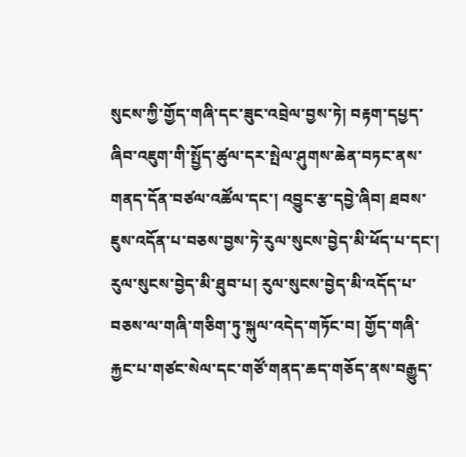སུངས་ཀྱི་གྱོད་གཞི་དང་ཟུང་འབྲེལ་བྱས་ཏེ། བརྟག་དཔྱད་ཞིབ་འཇུག་གི་སྤྱོད་ཚུལ་དར་སྤེལ་ཤུགས་ཆེན་བཏང་ནས་གནད་དོན་བཙལ་འཚོལ་དང་། འབྱུང་རྩ་དབྱེ་ཞིབ། ཐབས་ཇུས་འདོན་པ་བཅས་བྱས་ཏེ་རུལ་སུངས་བྱེད་མི་ཕོད་པ་དང་། རུལ་སུངས་བྱེད་མི་ཐུབ་པ། རུལ་སུངས་བྱེད་མི་འདོད་པ་བཅས་ལ་གཞི་གཅིག་ཏུ་སྐུལ་འདེད་གཏོང་བ། གྱོད་གཞི་རྐྱང་པ་གཙང་སེལ་དང་གཙོ་གནད་ཆད་གཅོད་ནས་བརྒྱུད་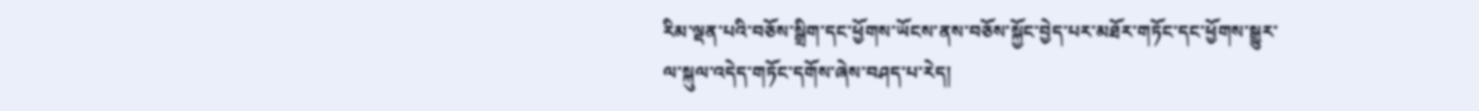རིམ་ལྡན་པའི་བཅོས་སྒྲིག་དང་ཕྱོགས་ཡོངས་ནས་བཅོས་སྐྱོང་བྱེད་པར་མཐོར་གཏོང་དང་ཕྱོགས་སྒྱུར་ལ་སྐུལ་འདེད་གཏོང་དགོས་ཞེས་བཤད་པ་རེད།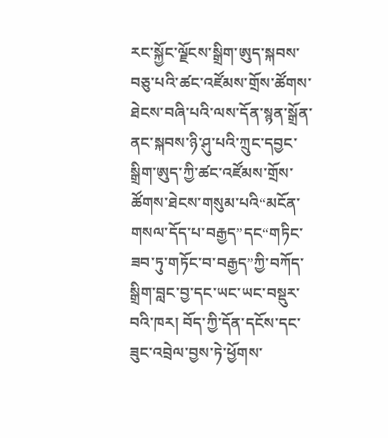རང་སྐྱོང་ལྗོངས་སྒྲིག་ཨུད་སྐབས་བཅུ་པའི་ཚང་འཛོམས་གྲོས་ཚོགས་ཐེངས་བཞི་པའི་ལས་དོན་སྙན་སྒྲོན་ནང་སྐབས་ཉི་ཤུ་པའི་ཀྲུང་དབྱང་སྒྲིག་ཨུད་ཀྱི་ཚང་འཛོམས་གྲོས་ཚོགས་ཐེངས་གསུམ་པའི“མངོན་གསལ་དོད་པ་བརྒྱད”དང“གཏིང་ཟབ་ཏུ་གཏོང་བ་བརྒྱད”ཀྱི་བཀོད་སྒྲིག་བླང་བྱ་དང་ཡང་ཡང་བསྡུར་བའི་ཁར། བོད་ཀྱི་དོན་དངོས་དང་ཟུང་འབྲེལ་བྱས་ཏེ་ཕྱོགས་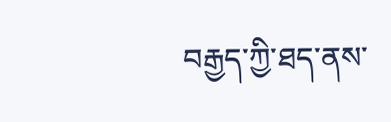བརྒྱད་ཀྱི་ཐད་ནས་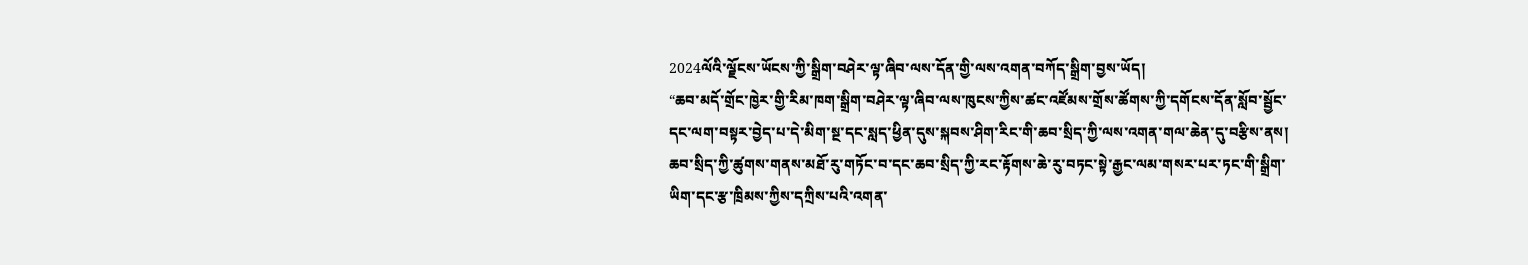2024ལོའི་ལྗོངས་ཡོངས་ཀྱི་སྒྲིག་བཤེར་ལྟ་ཞིབ་ལས་དོན་གྱི་ལས་འགན་བཀོད་སྒྲིག་བྱས་ཡོད།
“ཆབ་མདོ་གྲོང་ཁྱེར་གྱི་རིམ་ཁག་སྒྲིག་བཤེར་ལྟ་ཞིབ་ལས་ཁུངས་ཀྱིས་ཚང་འཛོམས་གྲོས་ཚོགས་ཀྱི་དགོངས་དོན་སློབ་སྦྱོང་དང་ལག་བསྟར་བྱེད་པ་དེ་མིག་སྔ་དང་སླད་ཕྱིན་དུས་སྐབས་ཤིག་རིང་གི་ཆབ་སྲིད་ཀྱི་ལས་འགན་གལ་ཆེན་དུ་བརྩིས་ནས། ཆབ་སྲིད་ཀྱི་ཚུགས་གནས་མཐོ་རུ་གཏོང་བ་དང་ཆབ་སྲིད་ཀྱི་རང་རྟོགས་ཆེ་རུ་བཏང་སྟེ་རྒྱང་ལམ་གསར་པར་ཏང་གི་སྒྲིག་ཡིག་དང་རྩ་ཁྲིམས་ཀྱིས་དཀྲིས་པའི་འགན་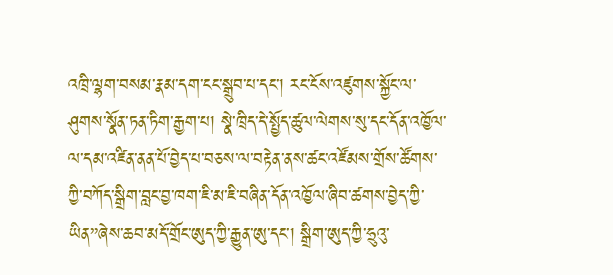འཁྲི་ལྷག་བསམ་རྣམ་དག་ངང་སྒྲུབ་པ་དང་། རང་ངོས་འཛུགས་སྐྱོང་ལ་ཤུགས་སྣོན་ཏན་ཏིག་རྒྱག་པ། སྣེ་ཁྲིད་དེ་སྤྱོད་ཚུལ་ལེགས་སུ་དང་དོན་འཁྱོལ་ལ་དམ་འཛིན་ནན་པོ་བྱེད་པ་བཅས་ལ་བརྟེན་ནས་ཚང་འཛོམས་གྲོས་ཚོགས་ཀྱི་བཀོད་སྒྲིག་བླང་བྱ་ཁག་ཇི་མ་ཇི་བཞིན་དོན་འཁྱོལ་ཞིབ་ཚགས་བྱེད་ཀྱི་ཡིན”ཞེས་ཆབ་མདོ་གྲོང་ཨུད་ཀྱི་རྒྱུན་ཨུ་དང་། སྒྲིག་ཨུད་ཀྱི་ཧྲུའུ་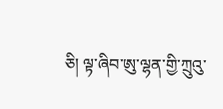ཅི། ལྟ་ཞིབ་ཨུ་ལྷན་གྱི་ཀྲུའུ་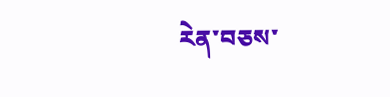རེན་བཅས་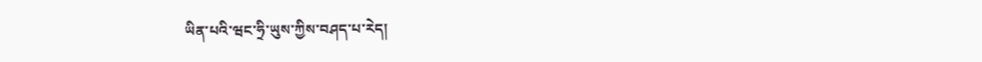ཡིན་པའི་ཝང་ཧྲི་ཡུས་ཀྱིས་བཤད་པ་རེད།